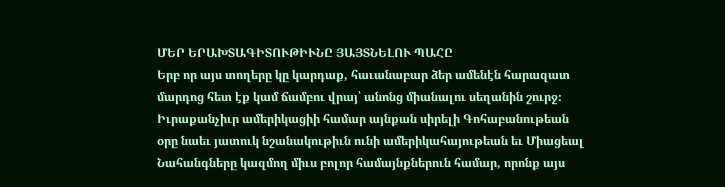ՄԵՐ ԵՐԱԽՏԱԳԻՏՈՒԹԻՒՆԸ ՅԱՅՏՆԵԼՈՒ ՊԱՀԸ
Երբ որ այս տողերը կը կարդաք, հաւանաբար ձեր ամենէն հարազատ մարդոց հետ էք կամ ճամբու վրայ՝ անոնց միանալու սեղանին շուրջ։ Իւրաքանչիւր ամերիկացիի համար այնքան սիրելի Գոհաբանութեան օրը նաեւ յատուկ նշանակութիւն ունի ամերիկահայութեան եւ Միացեալ Նահանգները կազմող միւս բոլոր համայնքներուն համար, որոնք այս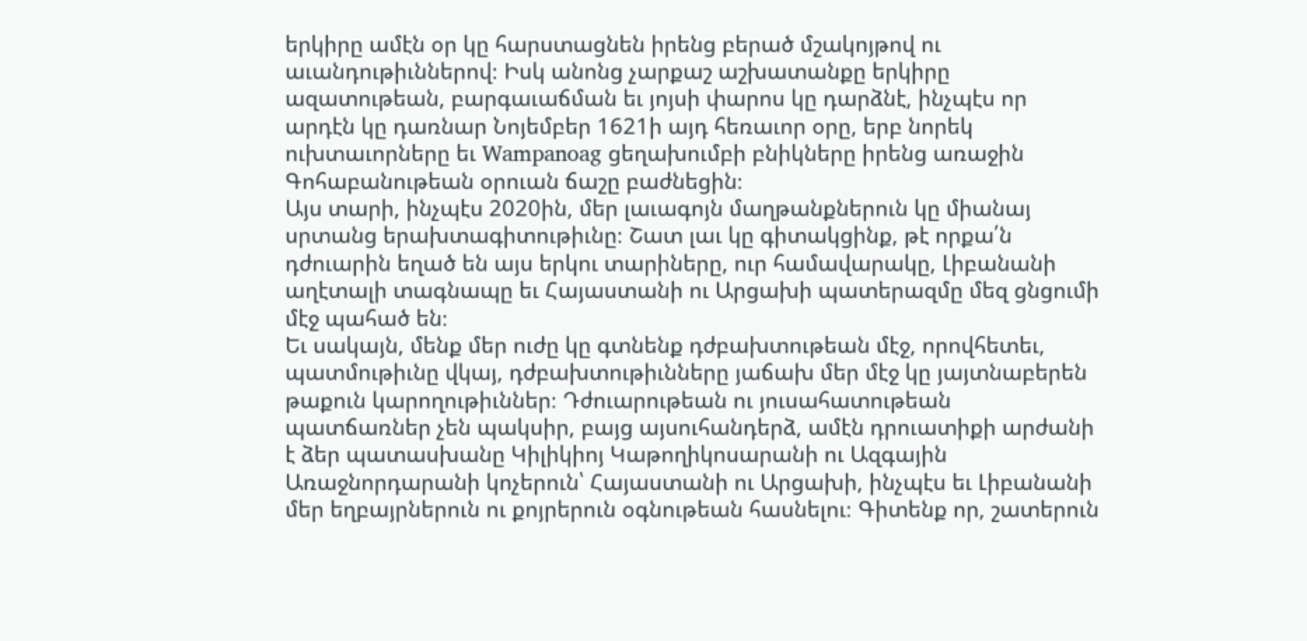երկիրը ամէն օր կը հարստացնեն իրենց բերած մշակոյթով ու աւանդութիւններով։ Իսկ անոնց չարքաշ աշխատանքը երկիրը ազատութեան, բարգաւաճման եւ յոյսի փարոս կը դարձնէ, ինչպէս որ արդէն կը դառնար Նոյեմբեր 1621ի այդ հեռաւոր օրը, երբ նորեկ ուխտաւորները եւ Wampanoag ցեղախումբի բնիկները իրենց առաջին Գոհաբանութեան օրուան ճաշը բաժնեցին։
Այս տարի, ինչպէս 2020ին, մեր լաւագոյն մաղթանքներուն կը միանայ սրտանց երախտագիտութիւնը։ Շատ լաւ կը գիտակցինք, թէ որքա՛ն դժուարին եղած են այս երկու տարիները, ուր համավարակը, Լիբանանի աղէտալի տագնապը եւ Հայաստանի ու Արցախի պատերազմը մեզ ցնցումի մէջ պահած են։
Եւ սակայն, մենք մեր ուժը կը գտնենք դժբախտութեան մէջ, որովհետեւ, պատմութիւնը վկայ, դժբախտութիւնները յաճախ մեր մէջ կը յայտնաբերեն թաքուն կարողութիւններ։ Դժուարութեան ու յուսահատութեան պատճառներ չեն պակսիր, բայց այսուհանդերձ, ամէն դրուատիքի արժանի է ձեր պատասխանը Կիլիկիոյ Կաթողիկոսարանի ու Ազգային Առաջնորդարանի կոչերուն՝ Հայաստանի ու Արցախի, ինչպէս եւ Լիբանանի մեր եղբայրներուն ու քոյրերուն օգնութեան հասնելու։ Գիտենք որ, շատերուն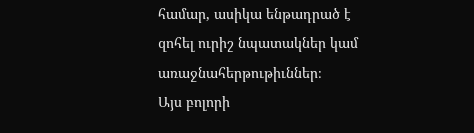համար, ասիկա ենթադրած է զոհել ուրիշ նպատակներ կամ առաջնահերթութիւններ։
Այս բոլորի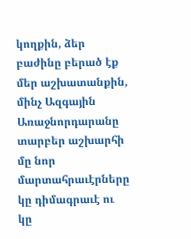կողքին, ձեր բաժինը բերած էք մեր աշխատանքին, մինչ Ազգային Առաջնորդարանը տարբեր աշխարհի մը նոր մարտահրաւէրները կը դիմագրաւէ ու կը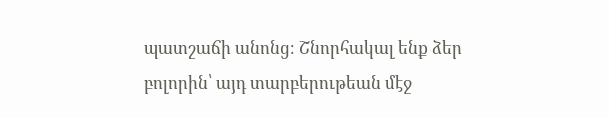պատշաճի անոնց։ Շնորհակալ ենք ձեր բոլորին՝ այդ տարբերութեան մէջ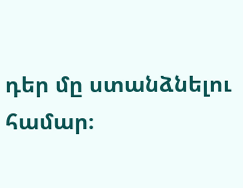դեր մը ստանձնելու համար։